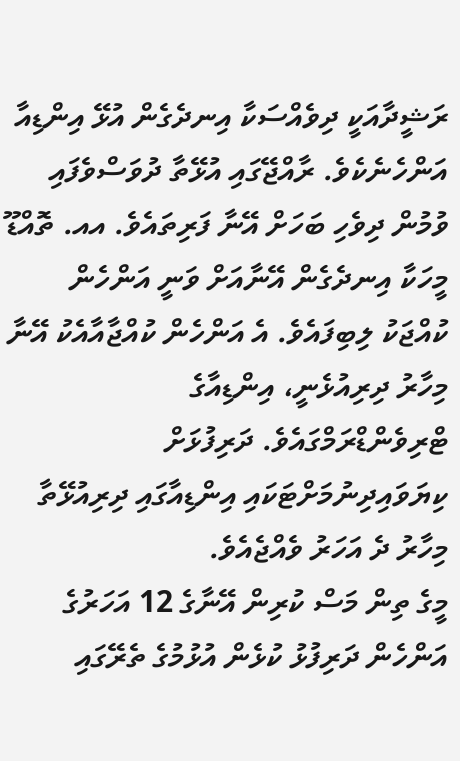ރަޝީދާއަކީ ދިވެއްސަކާ އިނދެގެން އުޅޭ އިންޑިއާ އަންހެނެކެވެ. ރާއްޖޭގައި އުޅޭތާ ދުވަސްވެފައި ވުމުން ދިވެހި ބަހަށް އޭނާ ފަރިތައެވެ. އއ. ތޮއްޑޫ މީހަކާ އިނދެގެން އޭނާއަށް ވަނީ އަންހެން ކުއްޖަކު ލިބިފައެވެ. އެ އަންހެން ކުއްޖާއާއެކު އޭނާ މިހާރު ދިރިއުޅެނީ، އިންޑިއާގެ ޓްރިވެންޑްރަމްގައެވެ. ދަރިފުޅަށް ކިޔަވައިދިނުމަށްޓަކައި އިންޑިއާގައި ދިރިއުޅޭތާ މިހާރު ދެ އަހަރު ވެއްޖެއެވެ.
މީގެ ތިން މަސް ކުރިން އޭނާގެ 12 އަހަރުގެ އަންހެން ދަރިފުޅު ކުޅެން އުޅުމުގެ ތެރޭގައި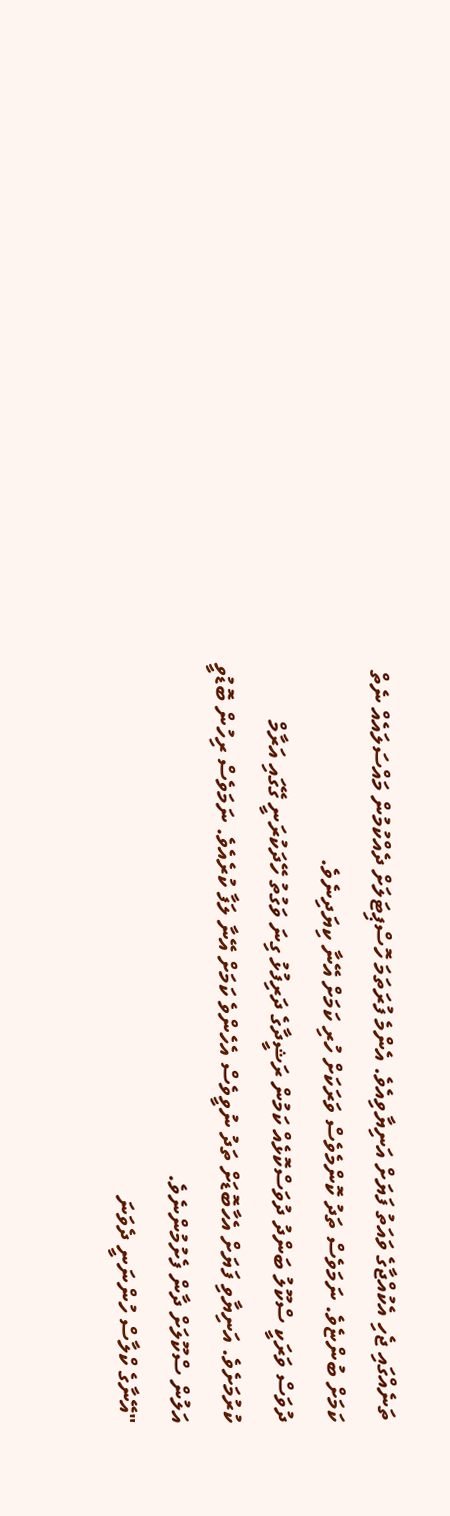ތަނެއްގައި ޖެހި އެކުއްޖާގެ ވައަތު ފަޔަށް އަނިޔާވިއެވެ. އެންމެ ފުރަތަމަ ހޮސްޕިޓަލަށް ދެއްކުމުން މައްސަލައެއް ނެތް ކަމަށް ބުންޏެވެ. ނަމަވެސް ތަދު ކޮންމެވެސް ވަރަކަށް ހުރި ކަމަށް އޭނާ ކިޔަދިނެވެ.
ދުވަސް ވަރަކީ ސްކޫލު ބަންދު ދުވަސްކޮޅެއް ކަމުން ރަޝީދާގެ ދަރިފުޅު ގިނަ ވަގުތު ހޭދަކުރަނީ ގޭގައި އަރާމް ކުރުމަށެވެ. އަނިޔާވި ފަޔަށް އެހާބޮޑަށް ތަދު ނުވީވެސް އެހެންވެ ކަމަށް އޭނާ ލަފާ ކުރެއެވެ. ނަމަވެސް ރިހުން ބޮޑުވީ އަލުން ސްކޫލަށް ދާން ފެށުމުންނެވެ.
"އޭނާގެ ކްލާސް ހުންނަނީ ދެވަނަ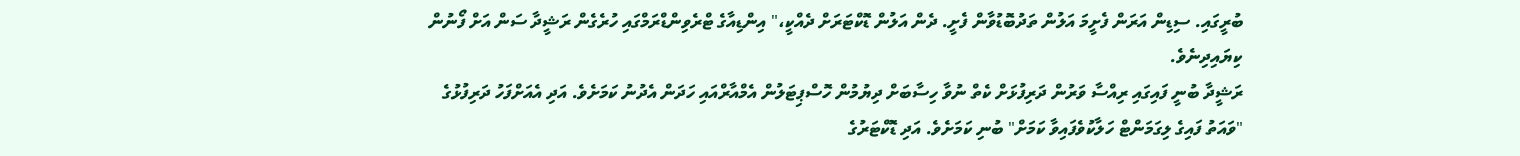ބުރީގައި. ސިޑިން އަރަން ފެށީމަ އަލުން ތަދުބޮޑުވާން ފެށީ. ދެން އަލުން ޑޮކްޓަރަށް ދެއްކީ،" އިންޑިއާގެ ޓްރެވިންޑްރަމްގައި ހުރެގެން ރަޝީދާ ސަން އަށް ފޯނުން ކިޔައިދިނެވެ.
ރަޝީދާ ބުނީ ފައިގައި ރިއްސާ ވަރުން ދަރިފުޅަށް ކެތް ނުވާ ހިސާބަށް ދިޔުމުން ހޮސްޕިޓަލުން އެމްއާރްއައި ހަދަން އެދުނު ކަމަށެވެ. އަދި އެއަށްފަހު ދަރިފުޅުގެ "ވައަތު ފައިގެ ލިގަމަންޓް ހަލާކުވެފައިވާ ކަމަށް" ބުނި ކަމަށެވެ. އަދި ޑޮކްޓަރުގެ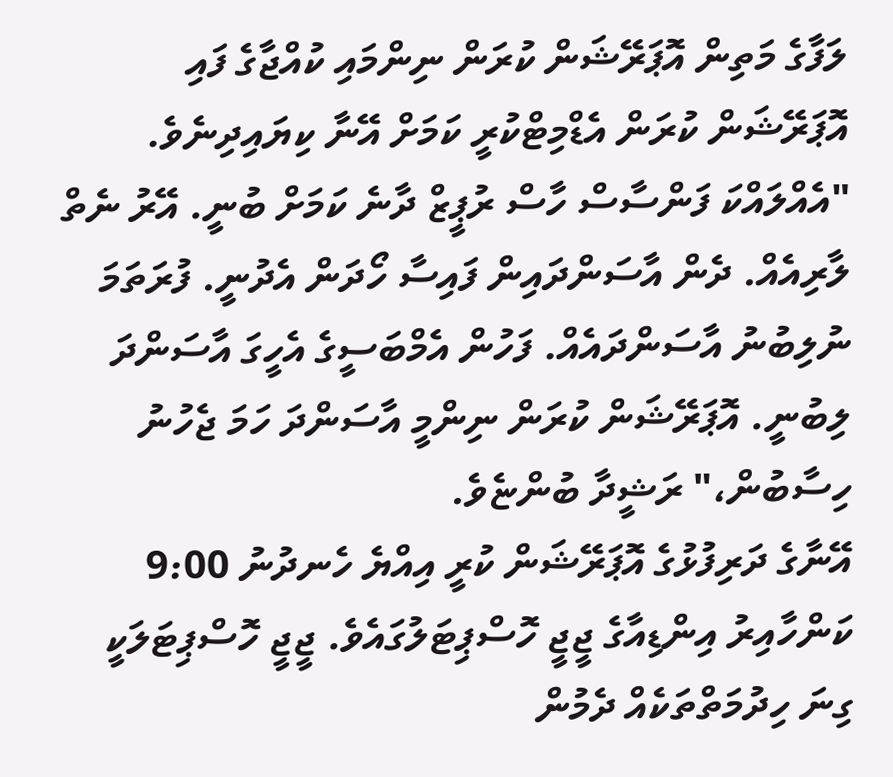ލަފާގެ މަތިން އޮޕަރޭޝަން ކުރަން ނިންމައި ކުއްޖާގެ ފައި އޮޕަރޭޝަން ކުރަން އެޑްމިޓްކުރީ ކަމަށް އޭނާ ކިޔައިދިނެވެ.
"އެއްލައްކަ ފަންސާސް ހާސް ރުޕީޒް ދާނެ ކަމަށް ބުނީ. އޭރު ނެތް ލާރިއެއް. ދެން އާސަންދައިން ފައިސާ ހޯދަން އެދުނީ. ފުރަތަމަ ނުލިބުނު އާސަންދައެއް. ފަހުން އެމްބަސީގެ އެހީގަ އާސަންދަ ލިބުނީ. އޮޕަރޭޝަން ކުރަން ނިންމީ އާސަންދަ ހަމަ ޖެހުނު ހިސާބުން،" ރަޝީދާ ބުންޏެވެ.
އޭނާގެ ދަރިފުޅުގެ އޮޕަރޭޝަން ކުރީ އިއްޔެ ހެނދުނު 9:00 ކަންހާއިރު އިންޑިއާގެ ޖީޖީ ހޮސްޕިޓަލުގައެވެ. ޖީޖީ ހޮސްޕިޓަލަކީ ގިނަ ހިދުމަތްތަކެއް ދެމުން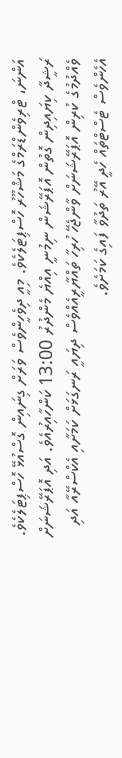އަންނަ، ޓްރިވެންޑްރަމްގެ މަޝްހޫރު ހޮސްޕިޓަލެކެވެ. މިއީ ދިވެހީންވެސް ވަރަށް ގިނައިން ގޮސްއުޅޭ ހޮސްޕިޓަލެކެވެ.
ރަޝީދާ ކިޔައިދިން ގޮތުން އޮޕަރޭޝަން ނިމުނީ އިއްޔެ މެންދުރު 13:00 ކަންހާއިރުއެވެ. އަދި އޮޕަރޭޝަނަށް ވެއްދުމުގެ ކުރިން އޮޕަރޭޝަނަށް ވާންޖެހޭ ހުރިހާ ތައްޔާރީއެއްވެސް ދިޔައީ ރަނގަޅަށް ކަމަށާއި އެކްސްރޭއާ އަދި އެހެންވެސް ޓެސްޓްތައް ހެދީ އޭރު ތަދުވާ ފައިގެ ކަމަށެވެ.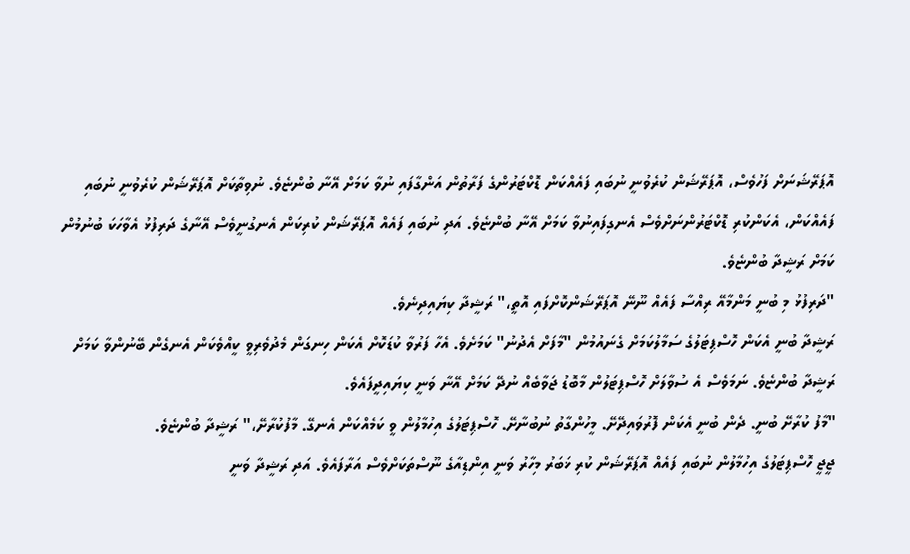އޮޕަރޭޝަނަށް ފަހުވެސް، އޮޕަރޭޝަން ކުރެވުނީ ނުބައި ފައެއްކަން ޑޮކްޓަރުންގެ ފަރާތުން އަންގާފައި ނުވާ ކަމަށް އޭނާ ބުންޏެވެ. ނުވިތާކަށް އޮޕަރޭޝަން ކުރެވުނީ ނުބައި ފައެއްކަން، އެކަންކުރި ޑޮކްޓަރުންނަށްވެސް އެނގިފައިނުވާ ކަމަށް އޭނާ ބުންޏެވެ. އަދި ނުބައި ފައެއް އޮޕަރޭޝަން ކުރިކަން އެނގުނީވެސް އޭނާގެ ދަރިފުޅު އެވާހަކަ ބުނުމުން ކަމަށް ރަޝީދާ ބުންޏެވެ.
"ދަރިފުޅު މި ބުނީ މަންމާއޭ ރިއްސާ ފައެއް ނޫނޭ އޮޕަރޭޝަންކޮށްފައި އޮތީ،" ރަޝީދާ ކިޔައިދިނެވެ.
ރަޝީދާ ބުނީ އެކަން ހޮސްޕިޓަލުގެ ސަމާލުކަމަށް ގެނައުމުން "މާފަށް އެދުނު" ކަމަށެވެ. އެހާ ފަރުވާ ކުޑަކޮށް އެކަން ހިނގަން މެދުވެރިވީ ކީއްވެކަން އެނގެން ބޭނުންވާ ކަމަށް ރަޝީދާ ބުންޏެވެ. ނަމަވެސް އެ ސުވާލަށް ހޮސްޕިޓަލުން މާބޮޑު ޖަވާބެއް ނުދޭ ކަމަށް އޭނާ ވަނީ ކިޔައިދީފައެވެ.
"މާފު ކުރާށޭ ބުނީ. ދެން ބުނީ އެކަން ފޮރުވައިދޭށޭ. މީހުންގާތު ނުބުނާށޭ. ހޮސްޕިޓަލުގެ އިހުމާލުން ވީ ކަމެއްކަން އެނގޭ. މާފުކުރާށޭ،" ރަޝީދާ ބުންޏެވެ.
ޖީޖީ ހޮސްޕިޓަލުގެ އިހުމާލުން ނުބައި ފައެއް އޮޕަރޭޝަން ކުރި ޚަބަރު މިހާރު ވަނީ އިންޑިއާގެ ނޫސްތަކަށްވެސް އަރާފައެވެ. އަދި ރަޝީދާ ވަނީ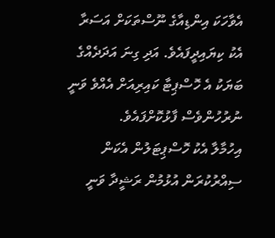އެވާހަކަ އިންޑިއާގެ ނޫސްތަކަށް އަސަރާ އެކު ކިޔައިދީފައެވެ. އަދި ގިނަ އަދަދެއްގެ ބަޔަކު އެ ހޮސްޕިޓާ ކައިރިއަށް އެއްވެ ވަނީ ނުރުހުންވެސް ފާޅުކޮށްފައެވެ.
އިހުމާލާ އެކު ހޮސްޕިޓަލުން އެކަން ސިއްރުކުރަން އުޅުމުން ރަޝީދާ ވަނީ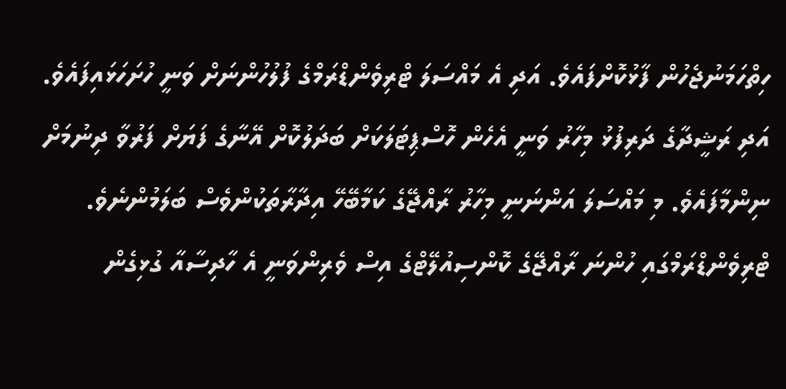ހިތްހަމަނުޖެހުން ފާޅުކޮށްފައެވެ. އަދި އެ މައްސަލަ ޓްރިވެންޑްރަމްގެ ފުލުހުންނަށް ވަނީ ހުށަހަޅައިފައެވެ. އަދި ރަޝީދާގެ ދަރިފުޅު މިހާރު ވަނީ އެހެން ހޮސްޕިޓަލަކަށް ބަދަލުކޮށް އޭނާގެ ފަޔަށް ފަރުވާ ދިނުމަށް ނިންމާފައެވެ. މި މައްސަލަ އަންނަނީ މިހާރު ރާއްޖޭގެ ކަމާބޭހޭ އިދާރާތަކުންވެސް ބަލަމުންނެވެ.
ޓްރިވެންޑްރަމްގައި ހުންނަ ރާއްޖޭގެ ކޮންސިއުލޭޓްގެ އިސް ވެރިންވަނީ އެ ހާދިސާއާ ގުޅިގެން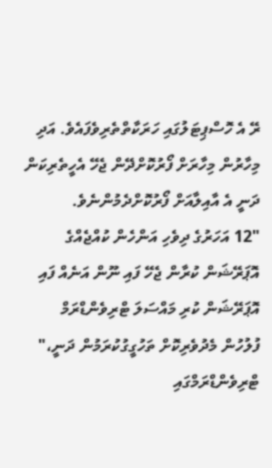ރޭ އެ ހޮސްޕިޓަލުގައި ހަރަކާތްތެރިވެފައެވެ. އަދި މިހާރުން މިހާރަށް ފޯރުކޮށްދޭން ޖެހޭ އެހީތެރިކަން ދަނީ އެ އާއިލާއަށް ފޯރުކޮށްދެމުންނެވެ.
"12 އަހަރުގެ ދިވެހި އަންހެން ކުއްޖެއްގެ އޮޕަރޭޝަން ކުރާން ޖެހޭ ފައި ނޫން އަނެއް ފައި އޮޕަރޭޝަން ކުރި މައްސަލަ ޓްރިވެންޑްރަމް ފުލުހުން މެދުވެރިކޮށް ތަހުގީގުކުރަމުން ދަނީ،" ޓްރިވެންޑްރަމްގައި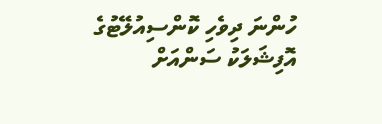ހުންނަ ދިވެހި ކޮންސިއުލޭޓުގެ އޮފިޝަލަކު ސަންއަށް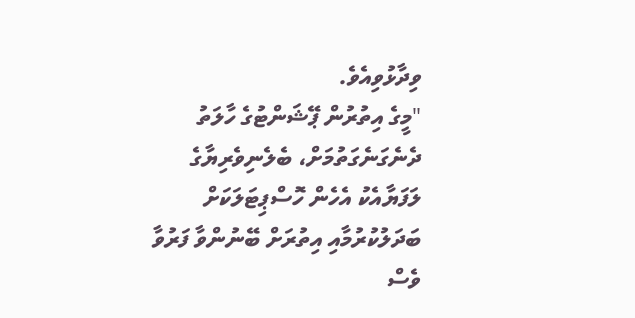ވިދާޅުވިއެވެ.
"މީގެ އިތުރުން ޕޭޝަންޓުގެ ހާލަތު ދެނެގަނެގަތުމަށް، ބެލެނިވެރިޔާގެ ލަފަޔާއެކު އެހެން ހޮސްޕިޓަލަކަށް ބަދަލުކުރުމާއި އިތުރަށް ބޭނުންވާ ފަރުވާ ވެސް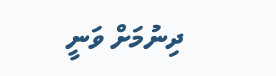ދިނުމަށް ވަނީ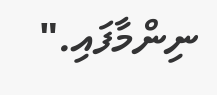ނިންމާފައި."